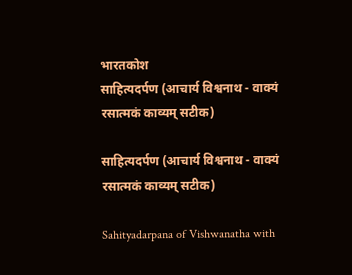भारतकोश
साहित्यदर्पण (आचार्य विश्वनाथ - वाक्यं रसात्मकं काव्यम् सटीक)

साहित्यदर्पण (आचार्य विश्वनाथ - वाक्यं रसात्मकं काव्यम् सटीक)

Sahityadarpana of Vishwanatha with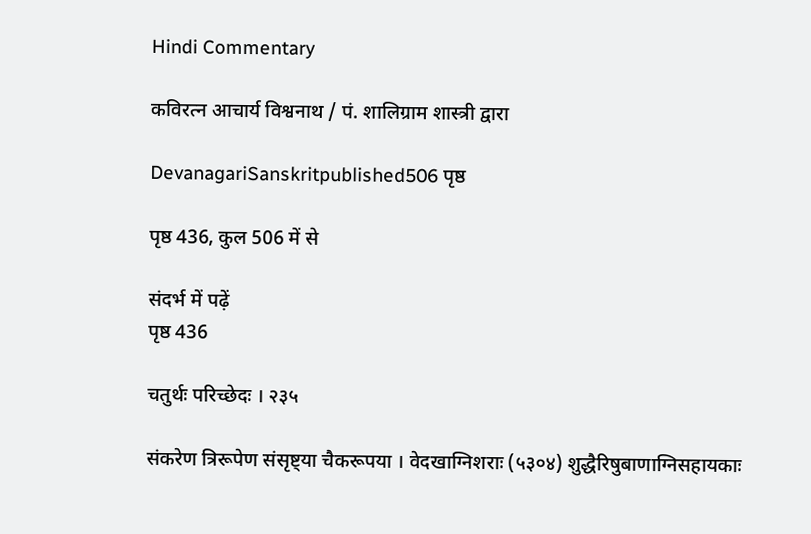Hindi Commentary

कविरत्न आचार्य विश्वनाथ / पं. शालिग्राम शास्त्री द्वारा

DevanagariSanskritpublished506 पृष्ठ

पृष्ठ 436, कुल 506 में से

संदर्भ में पढ़ें
पृष्ठ 436

चतुर्थः परिच्छेदः । २३५

संकरेण त्रिरूपेण संसृष्ट्या चैकरूपया । वेदखाग्निशराः (५३०४) शुद्धैरिषुबाणाग्निसहायकाः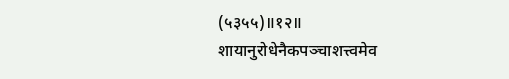(५३५५)॥१२॥ शायानुरोधेनैकपञ्चाशत्त्वमेव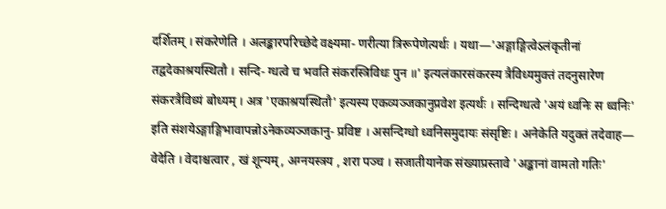दर्शितम् । संकरेणेति । अलङ्कारपरिच्छेदे वक्ष्यमा- णरीत्या त्रिरूपेणेत्यर्थः । यथा—'अङ्गाङ्गित्वेऽलंकृतीनां तद्वदेकाश्रयस्थितौ । सन्दि- ग्धत्वे च भवति संकरस्त्रिविधः पुन ॥' इत्यलंकारसंकरस्य त्रैविध्यमुक्तं तदनुसारेण संकरत्रैविध्यं बोध्यम् । अत्र 'एकाश्रयस्थितौ' इत्यस्य एकव्यञ्जकानुप्रवेश इत्यर्थः । सन्दिग्धत्वे 'अयं ध्वनिः स ध्वनिः' इति संशयेऽङ्गाङ्गिभावापन्नोऽनेकव्यञ्जकानु- प्रविष्ट । असन्दिग्धो ध्वनिसमुदायः संसृष्टिः । अनेकेति यदुक्तं तदेवाह— वेदेति । वेदाश्चत्वार , खं शून्यम्, अग्नयस्त्रय , शरा पञ्च । सजातीयानेक संख्याप्रस्तावे 'अङ्कानां वामतो गतिः'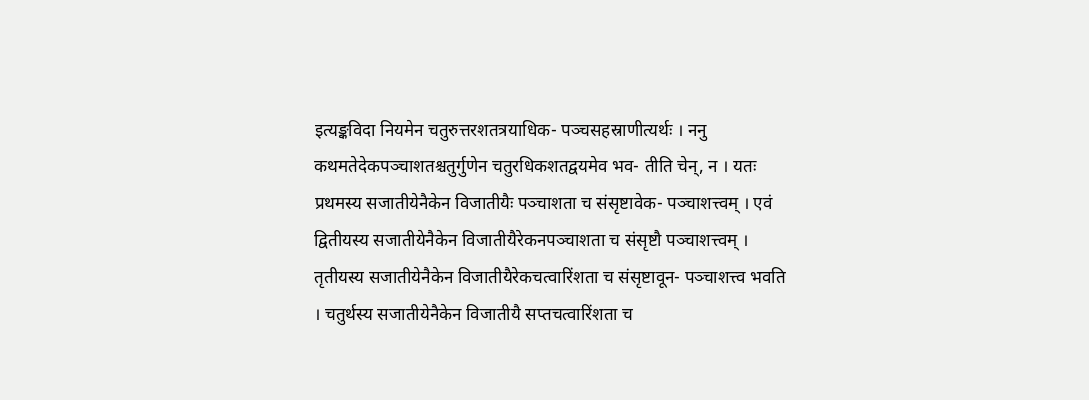इत्यङ्कविदा नियमेन चतुरुत्तरशतत्रयाधिक- पञ्चसहस्राणीत्यर्थः । ननु कथमतेदेकपञ्चाशतश्चतुर्गुणेन चतुरधिकशतद्वयमेव भव- तीति चेन्, न । यतः प्रथमस्य सजातीयेनैकेन विजातीयैः पञ्चाशता च संसृष्टावेक- पञ्चाशत्त्वम् । एवं द्वितीयस्य सजातीयेनैकेन विजातीयैरेकनपञ्चाशता च संसृष्टौ पञ्चाशत्त्वम् । तृतीयस्य सजातीयेनैकेन विजातीयैरेकचत्वारिंशता च संसृष्टावून- पञ्चाशत्त्व भवति । चतुर्थस्य सजातीयेनैकेन विजातीयै सप्तचत्वारिंशता च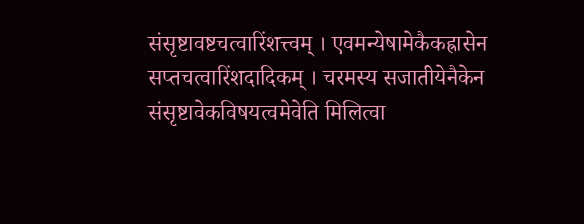संसृष्टावष्टचत्वारिंशत्त्वम् । एवमन्येषामेकैकह्रासेन सप्तचत्वारिंशदादिकम् । चरमस्य सजातीयेनैकेन संसृष्टावेकविषयत्वमेवेति मिलित्वा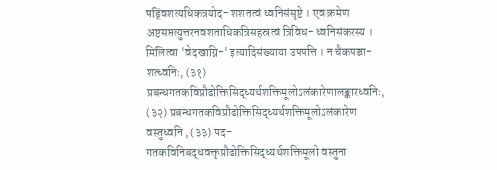षड्विंशत्यधिकत्रयोद- शशतत्वं ध्वनिसंसृष्टे । एव क्रमेण अष्टसप्तत्युत्तरनवशताधिकत्रिसहस्रत्वं त्रिविध- ध्वनिसंकरस्य । मिलित्वा 'वेदखाग्नि-' इत्यादिसंख्याया उपपत्ति । न चैकपञ्चा- शत्ध्वनिः, (३१) प्रबन्धगतकविप्रौढोक्तिसिद्ध्यर्थशक्तिमूलोऽलंकारेणालङ्कारध्वनिः, (३२) प्रबन्धगतकविप्रौढोक्तिसिद्ध्यर्थशक्तिमूलोऽलंकारेण वस्तुध्वनि , (३३) पद- गतकविनिबद्धवक्तृप्रौढोक्तिसिद्ध्यर्थशक्तिमूलो वस्तुना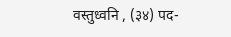वस्तुध्वनि , (३४) पद-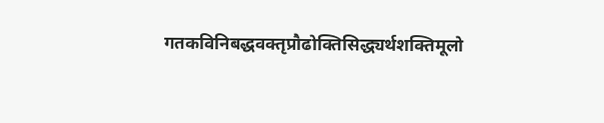गतकविनिबद्धवक्तृप्रौढोक्तिसिद्ध्यर्थशक्तिमूलो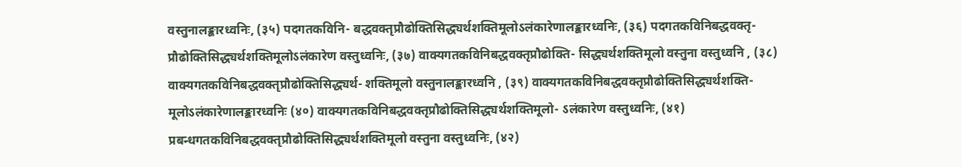वस्तुनालङ्कारध्वनिः, (३५) पदगतकविनि- बद्धवक्तृप्रौढोक्तिसिद्ध्यर्थशक्तिमूलोऽलंकारेणालङ्कारध्वनिः, (३६) पदगतकविनिबद्धवक्तृ- प्रौढोक्तिसिद्ध्यर्थशक्तिमूलोऽलंकारेण वस्तुध्वनिः, (३७) वाक्यगतकविनिबद्धवक्तृप्रौढोक्ति- सिद्ध्यर्थशक्तिमूलो वस्तुना वस्तुध्वनि , (३८) वाक्यगतकविनिबद्धवक्तृप्रौढोक्तिसिद्ध्यर्थ- शक्तिमूलो वस्तुनालङ्कारध्वनि , (३९) वाक्यगतकविनिबद्धवक्तृप्रौढोक्तिसिद्ध्यर्थशक्ति- मूलोऽलंकारेणालङ्कारध्वनिः (४०) वाक्यगतकविनिबद्धवक्तृप्रौढोक्तिसिद्ध्यर्थशक्तिमूलो- ऽलंकारेण वस्तुध्वनिः, (४१) प्रबन्धगतकविनिबद्धवक्तृप्रौढोक्तिसिद्ध्यर्थशक्तिमूलो वस्तुना वस्तुध्वनिः, (४२)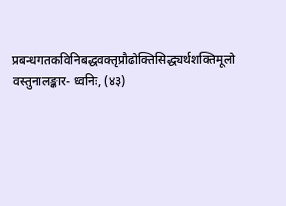प्रबन्धगतकविनिबद्धवक्तृप्रौढोक्तिसिद्ध्यर्थशक्तिमूलो वस्तुनालङ्कार- ध्वनिः, (४३)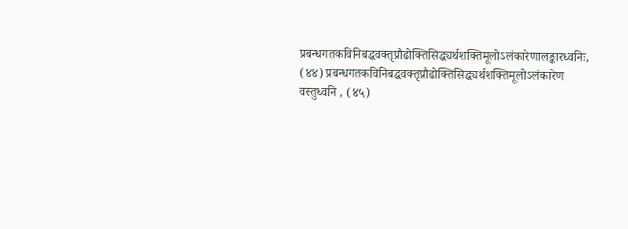प्रबन्धगतकविनिबद्धवक्तृप्रौढोक्तिसिद्ध्यर्थशक्तिमूलोऽलंकारेणालङ्कारध्वनिः, (४४) प्रबन्धगतकविनिबद्धवक्तृप्रौढोक्तिसिद्ध्यर्थशक्तिमूलोऽलंकारेण वस्तुध्वनि , (४५)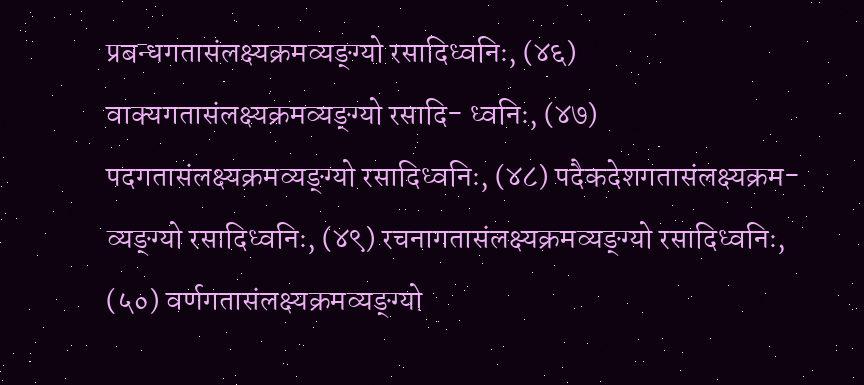प्रबन्धगतासंलक्ष्यक्रमव्यङ्ग्यो रसादिध्वनिः, (४६) वाक्यगतासंलक्ष्यक्रमव्यङ्ग्यो रसादि- ध्वनिः, (४७) पदगतासंलक्ष्यक्रमव्यङ्ग्यो रसादिध्वनिः, (४८) पदैकदेशगतासंलक्ष्यक्रम- व्यङ्ग्यो रसादिध्वनिः, (४९) रचनागतासंलक्ष्यक्रमव्यङ्ग्यो रसादिध्वनिः, (५०) वर्णगतासंलक्ष्यक्रमव्यङ्ग्यो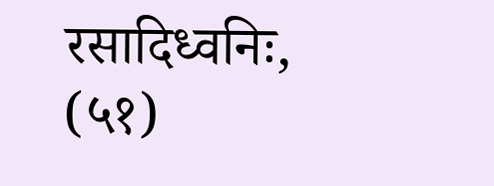रसादिध्वनिः, (५१)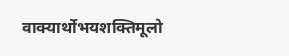वाक्यार्थोभयशक्तिमूलो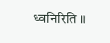ध्वनिरिति ॥